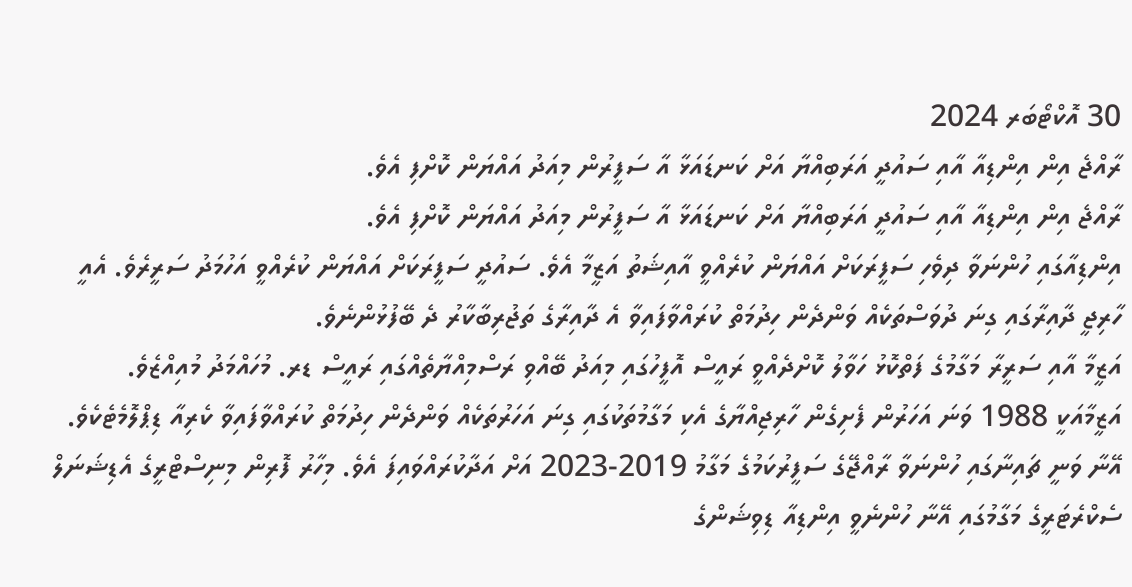30 އޮކްޓޯބަރ 2024
ރާއްޖެ އިން އިންޑިއާ އާއި ސައުދީ އަރަބިއްޔާ އަށް ކަނޑައަޅާ އާ ސަފީރުން މިއަދު އައްޔަން ކޮށްފި އެވެ.
ރާއްޖެ އިން އިންޑިއާ އާއި ސައުދީ އަރަބިއްޔާ އަށް ކަނޑައަޅާ އާ ސަފީރުން މިއަދު އައްޔަން ކޮށްފި އެވެ.
އިންޑިއާގައި ހުންނަވާ ދިވެހި ސަފީރަކަށް އައްޔަން ކުރެއްވީ އާއިޝަތު އަޒީމާ އެވެ. ސައުދީ ސަފީރަކަށް އައްޔަން ކުރެއްވީ އަހުމަދު ސަރީރެވެ. އެއީ ހާރިޖީ ދާއިރާގައި ގިނަ ދުވަސްތަކެއް ވަންދެން ހިދުމަތް ކުރައްވާފައިވާ އެ ދާއިރާގެ ތަޖުރިބާކާރު ދެ ބޭފުޅުންނެވެ.
އަޒީމާ އާއި ސަރީރާ މަގާމުގެ ފަތްކޮޅު ހަވާލު ކޮށްދެއްވީ ރައީސް އޮފީހުގައި މިއަދު ބޭއްވި ރަސްމިއްޔާތެއްގައި ރައީސް ޑރ. މުހައްމަދު މުއިއްޒެވެ.
އަޒީމާއަކީ 1988 ވަނަ އަހަރުން ފެށިގެން ހާރިޖިއްޔާގެ އެކި މަގާމުތަކުގައި ގިނަ އަހަރުތަކެއް ވަންދެން ހިދުމަތް ކުރައްވާފައިވާ ކެރިއާ ޑިޕްލޮމެޓެކެވެ. އޭނާ ވަނީ ޗައިނާގައި ހުންނަވާ ރާއްޖޭގެ ސަފީރުކަމުގެ މަގާމު 2019-2023 އަށް އަދާކުރައްވައިފަ އެވެ. މިހާރު ފޮރިން މިނިސްޓްރީގެ އެޑިޝަނަލް ސެކްރެޓަރީގެ މަގާމުގައި އޭނާ ހުންނެވީ އިންޑިއާ ޑިވިޝަންގެ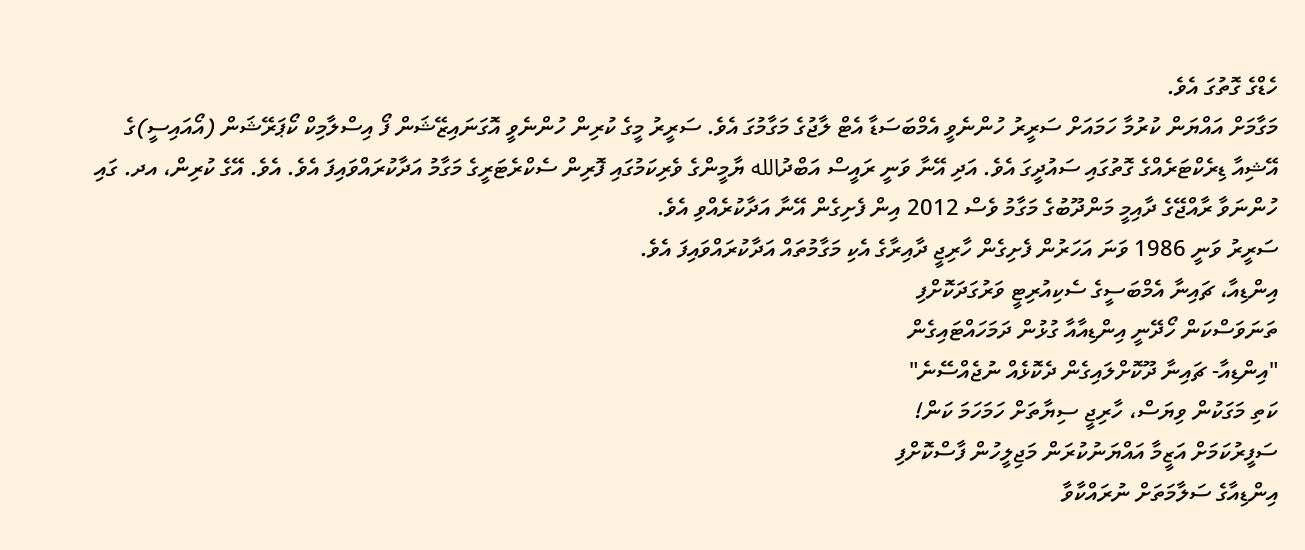ހެޑްގެ ގޮތުގަ އެވެ.
މަގާމަށް އައްޔަން ކުރުމާ ހަމައަށް ސަރީރު ހުންނެވީ އެމްބަސަޑާ އެޓް ލާޖުގެ މަގާމުގަ އެވެ. ސަރީރު މީގެ ކުރިން ހުންނެވީ އޮގަނައިޒޭޝަން ފޯ އިސްލާމިކް ކޯޕަރޭޝަން (އޯއައިސީ)ގެ އޭޝިއާ ޑިރެކްޓަރެއްގެ ގޮތުގައި ސައުދީގަ އެވެ. އަދި އޭނާ ވަނީ ރައީސް އަބްދުالله ޔާމީންގެ ވެރިކަމުގައި ފޮރިން ސެކްރެޓަރީގެ މަގާމު އަދާކުރައްވައިފަ އެވެ. އެވެ. އޭގެ ކުރިން، އދ. ގައި ހުންނަވާ ރާއްޖޭގެ ދާއިމީ މަންދޫބުގެ މަގާމު ވެސް 2012 އިން ފެށިގެން އޭނާ އަދާކުރެއްވި އެވެ.
ސަރީރު ވަނީ 1986 ވަނަ އަހަރުން ފެށިގެން ހާރިޖީ ދާއިރާގެ އެކި މަގާމުތައް އަދާކުރައްވައިފަ އެވެ.
އިންޑިއާ، ޗައިނާ އެމްބަސީގެ ސެކިއުރިޓީ ވަރުގަދަކޮށްފި
ތަނަވަސްކަން ހޯދޭނީ އިންޑިއާއާ ގުޅުން ދަމަހައްޓައިގެން
"އިންޑިއާ- ޗައިނާ ދޫކޮށްލައިގެން ދެކޮޅެއް ނުޖެއްސޭނެ"
ކަތި މަގަކުން ވިޔަސް، ހާރިޖީ ސިޔާތަށް ހަމަހަމަ ކަން!
ސަފީރުކަމަށް އަޒީމާ އައްޔަނުކުރަން މަޖިލީހުން ފާސްކޮށްފި
އިންޑިއާގެ ސަލާމަތަށް ނުރައްކާވާ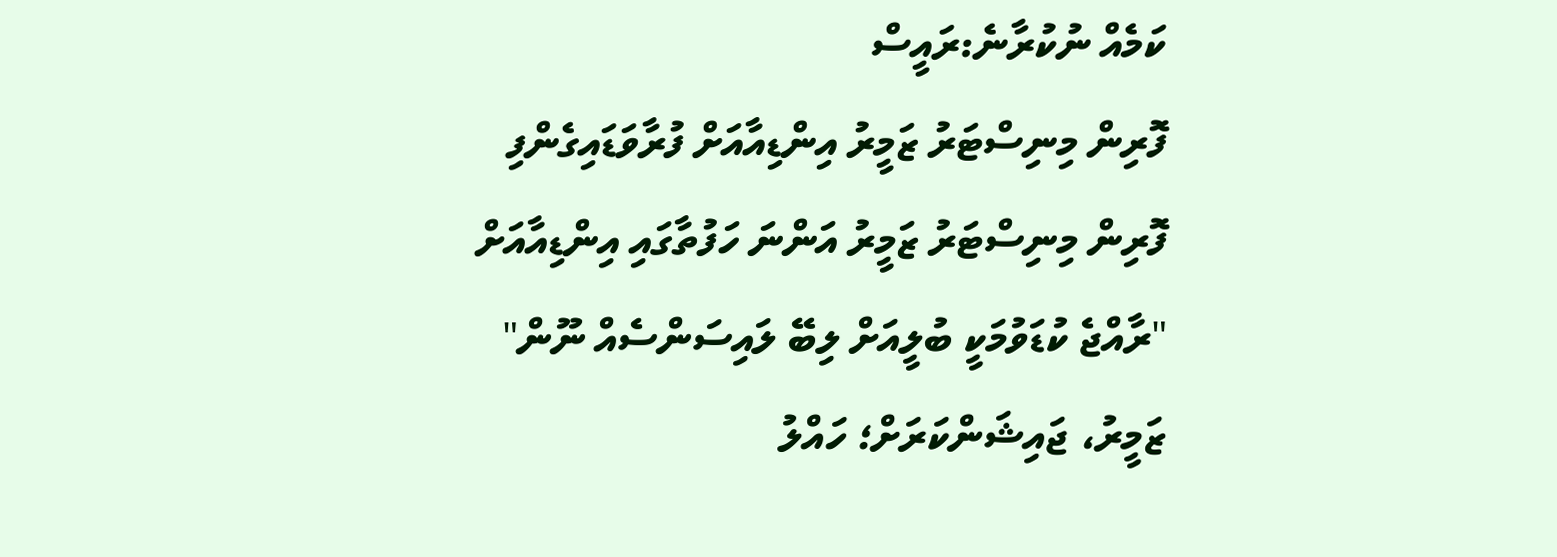ކަމެއް ނުކުރާނެ:ރައީސް
ފޮރިން މިނިސްޓަރު ޒަމީރު އިންޑިއާއަށް ފުރާވަޑައިގެންފި
ފޮރިން މިނިސްޓަރު ޒަމީރު އަންނަ ހަފުތާގައި އިންޑިއާއަށް
"ރާއްޖެ ކުޑަވުމަކީ ބުލީއަށް ލިބޭ ލައިސަންސެއް ނޫން"
ޒަމީރު، ޖައިޝަންކަރަށް؛ ހައްލު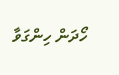ހޯދަން ހިންގަވާ